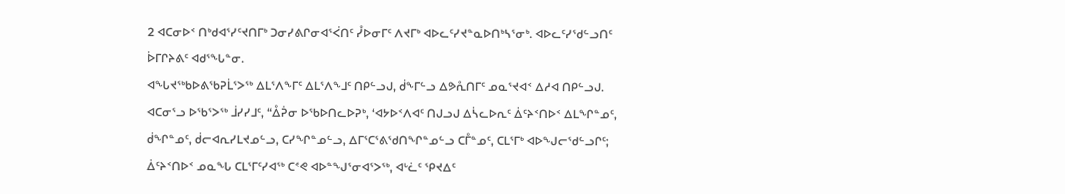2 ᐊᑕᓂᐅᑉ ᑎᒃᑯᐊᕐᓯᑦᔪᑎᒥᒃ ᑐᓂᓯᕕᒋᓂᐊᕐᐹᑎᑦ ᓮᐅᓂᒥᑦ ᐱᔪᒥᒃ ᐊᐅᓚᑦᓯᔪᓐᓇᐅᑎᒃᓴᕐᓂᒃ. ᐊᐅᓚᑦᓯᖁᓪᓗᑎᑦ ᐆᒥᒋᔨᕕᑦ ᐊᑯᕐᖓᓐᓂ.
ᐊᖓᔪᖅᑲᐅᕕᖃᕈᒫᕐᐳᖅ ᐃᒪᕐᐱᖕᒥᑦ ᐃᒪᕐᐱᖕᒧᑦ ᑎᑭᓪᓗᒍ, ᑰᖕᒥᓪᓗ ᐃᕗᕅᑎᒥᑦ ᓄᓇᕐᔪᐊᑉ ᐃᓱᐊ ᑎᑭᓪᓗᒍ.
ᐊᑕᓂᕐᓗ ᐅᖃᕐᐳᖅ ᒨᓯᓯᒧᑦ, “ᐂᕉᓂ ᐅᖃᐅᑎᓚᐅᕈᒃ, ‘ᐊᔭᐅᑉᐱᐊᑦ ᑎᒍᓗᒍ ᐃᓵᓚᐅᕆᑦ ᐄᑦᔨᑉᑎᐅᑉ ᐃᒪᖏᓐᓄᑦ, ᑰᖏᓐᓄᑦ, ᑰᓕᐊᕆᓯᒪᔪᓄᓪᓗ, ᑕᓯᖏᓐᓄᓪᓗ, ᐃᒥᕐᑕᕐᕕᖁᑎᖏᓐᓄᓪᓗ ᑕᒤᓐᓄᑦ, ᑕᒪᕐᒥᒃ ᐊᐅᖑᓕᖁᓪᓗᒋᑦ; ᐄᑦᔨᑉᑎᐅᑉ ᓄᓇᖓ ᑕᒪᕐᒥᑦᓯᐊᖅ ᑕᕝᕙ ᐊᐅᓐᖑᕐᓂᐊᕐᐳᖅ, ᐊᒡᓛᑦ ᕿᔪᐃᑦ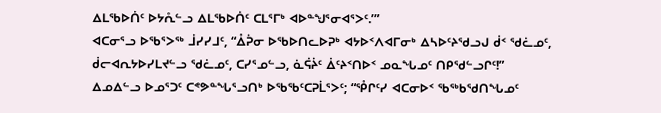ᐃᒪᖃᐅᑏᑦ ᐅᔭᕅᓪᓗ ᐃᒪᖃᐅᑏᑦ ᑕᒪᕐᒥᒃ ᐊᐅᓐᖑᕐᓂᐊᕐᐳᑦ.’”
ᐊᑕᓂᕐᓗ ᐅᖃᕐᐳᖅ ᒨᓯᓯᒧᑦ, “ᐂᕉᓂ ᐅᖃᐅᑎᓚᐅᕈᒃ ᐊᔭᐅᑉᐱᐊᒥᓂᒃ ᐃᓴᐅᑦᔨᖁᓗᒍ ᑰᑉ ᖁᓛᓄᑦ, ᑰᓕᐊᕆᔭᐅᓯᒪᔪᓪᓗ ᖁᓛᓄᑦ, ᑕᓯᕐᓄᓪᓗ, ᓈᕌᔩᑦ ᐄᑦᔨᑉᑎᐅᑉ ᓄᓇᖓᓄᑦ ᑎᑭᖁᓪᓗᒋᑦ!”
ᐃᓄᐃᓪᓗ ᐅᓄᕐᑐᑦ ᑕᕝᕗᓐᖓᕐᓗᑎᒃ ᐅᖃᖃᑦᑕᕈᒫᕐᐳᑦ; “ᕾᒋᑦᓯ ᐊᑕᓂᐅᑉ ᖃᖅᑲᖁᑎᖓᓄᑦ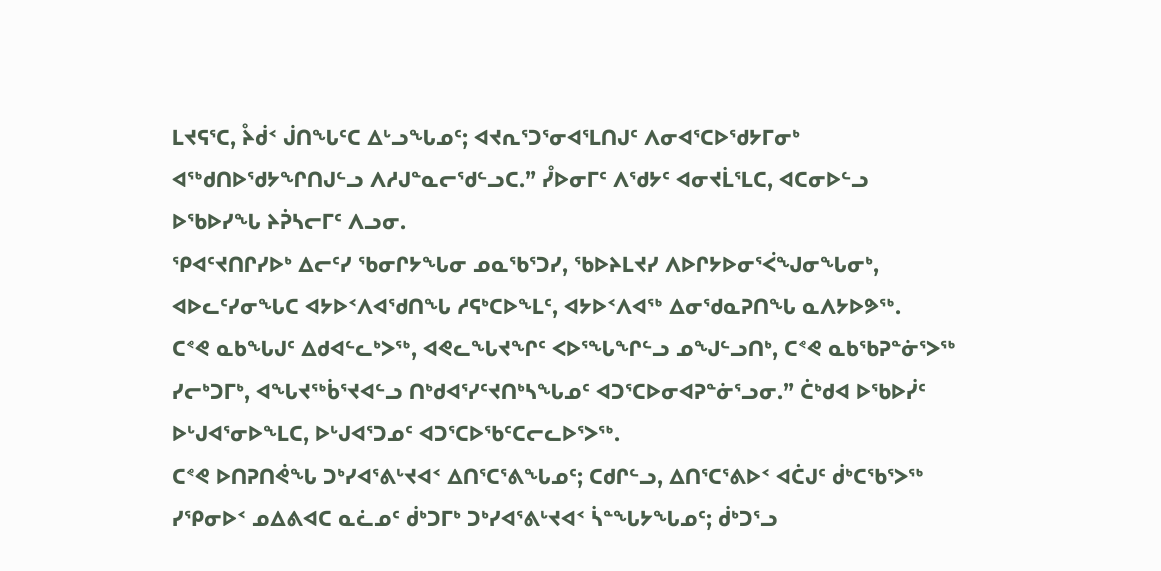ᒪᔪᕋᕐᑕ, ᔧᑰᑉ ᒎᑎᖓᑦᑕ ᐃᒡᓗᖓᓄᑦ; ᐊᔪᕆᕐᑐᕐᓂᐊᕐᒪᑎᒍᑦ ᐱᓂᐊᕐᑕᐅᖁᔭᒥᓂᒃ ᐊᖅᑯᑎᐅᖁᔭᖏᑎᒍᓪᓗ ᐱᓱᒍᓐᓇᓕᖁᓪᓗᑕ.” ᓮᐅᓂᒥᑦ ᐱᖁᔭᑦ ᐊᓂᔪᒫᕐᒪᑕ, ᐊᑕᓂᐅᓪᓗ ᐅᖃᐅᓯᖓ ᔨᕉᓴᓕᒥᑦ ᐱᓗᓂ.
ᕿᐊᑦᔪᑎᒋᓯᐅᒃ ᐃᓕᑦᓯ ᖃᓂᒋᔭᖓᓂ ᓄᓇᖃᕐᑐᓯ, ᖃᐅᔨᒪᔪᓯ ᐱᐅᒋᔭᐅᓂᕐᐹᖑᓂᖓᓂᒃ, ᐊᐅᓚᑦᓯᓂᖓᑕ ᐊᔭᐅᑉᐱᐊᖁᑎᖓ ᓱᕋᒃᑕᐅᖕᒪᑦ, ᐊᔭᐅᑉᐱᐊᖅ ᐃᓂᖁᓇᕈᑎᖓ ᓇᐱᔭᐅᕗᖅ.
ᑕᕝᕙ ᓇᑲᖓᒍᑦ ᐃᑯᐊᓪᓚᒃᐳᖅ, ᐊᕙᓚᖓᔪᖏᑦ ᐸᐅᕐᖓᖏᓪᓗ ᓄᖑᓪᓗᑎᒃ, ᑕᕝᕙ ᓇᑲᖃᕈᓐᓃᕐᐳᖅ ᓯᓕᒃᑐᒥᒃ, ᐊᖓᔪᖅᑳᕐᔪᐊᓪᓗ ᑎᒃᑯᐊᕐᓯᑦᔪᑎᒃᓴᖓᓄᑦ ᐊᑐᕐᑕᐅᓂᐊᕈᓐᓃᕐᓗᓂ.” ᑖᒃᑯᐊ ᐅᖃᐅᓰᑦ ᐅᒡᒍᐊᕐᓂᐅᖕᒪᑕ, ᐅᒡᒍᐊᕐᑐᓄᑦ ᐊᑐᕐᑕᐅᖃᑦᑕᓕᓚᐅᕐᐳᖅ.
ᑕᕝᕙ ᐅᑎᕈᑎᕚᖓ ᑐᒃᓯᐊᕐᕕᒡᔪᐊᑉ ᐃᑎᕐᑕᕐᕕᖓᓄᑦ; ᑕᑯᒋᓪᓗ, ᐃᑎᕐᑕᕐᕕᐅᑉ ᐊᑖᒍᑦ ᑰᒃᑕᖃᕐᐳᖅ ᓯᕿᓂᐅᑉ ᓄᐃᕕᐊᑕ ᓇᓛᓄᑦ ᑰᒃᑐᒥᒃ ᑐᒃᓯᐊᕐᕕᒡᔪᐊᑉ ᓵᓐᖓᔭᖓᓄᑦ; ᑰᒃᑐᕐᓗ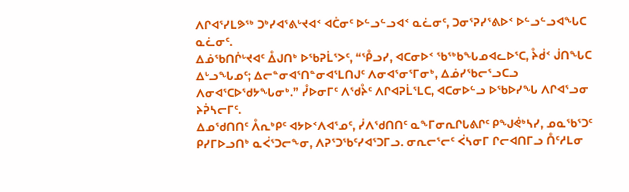ᐱᒋᐊᕐᓯᒪᕗᖅ ᑐᒃᓯᐊᕐᕕᒡᔪᐊᑉ ᐊᑖᓂᑦ ᐅᓪᓗᓪᓗᐊᑉ ᓇᓛᓂᑦ, ᑐᓂᕐᕈᓯᕐᕕᐅᑉ ᐅᓪᓗᓪᓗᐊᖓᑕ ᓇᓛᓂᑦ.
ᐃᓅᖃᑎᒌᒡᔪᐊᑦ ᐂᒍᑎᒃ ᐅᖃᕈᒫᕐᐳᑦ, “ᕾᓗᓯ, ᐊᑕᓂᐅᑉ ᖃᖅᑲᖓᓄᐊᓚᐅᕐᑕ, ᔧᑰᑉ ᒎᑎᖓᑕ ᐃᒡᓗᖓᓄᑦ; ᐃᓕᓐᓂᐊᕐᑎᓐᓂᐊᕐᒪᑎᒍᑦ ᐱᓂᐊᕐᓂᕐᒥᓂᒃ, ᐃᓅᓯᖃᓕᕐᓗᑕᓗ ᐱᓂᐊᕐᑕᐅᖁᔭᖓᓂᒃ.” ᓮᐅᓂᒥᑦ ᐱᖁᔧᑦ ᐱᒋᐊᕈᒫᕐᒪᑕ, ᐊᑕᓂᐅᓪᓗ ᐅᖃᐅᓯᖓ ᐱᒋᐊᕐᓗᓂ ᔨᕉᓴᓕᒥᑦ.
ᐃᓄᖁᑎᑎᑦ ᐰᕆᒃᑭᑦ ᐊᔭᐅᑉᐱᐊᕐᓄᑦ, ᓰᐱᖁᑎᑎᑦ ᓇᖕᒥᓂᕆᒋᒐᕕᒋᑦ ᑭᖑᕚᒃᓴᓯ, ᓄᓇᖃᕐᑐᑦ ᑭᓯᒥᐅᓗᑎᒃ ᓇᐹᕐᑐᓕᖕᓂ, ᐱᕈᕐᑐᖃᑦᓯᐊᕐᑐᒥᓗ. ᓂᕆᓕᕐᓕᑦ ᐹᓴᓂᒥ ᒋᓕᐊᑎᒥᓗ ᑍᑦᓱᒪᓂ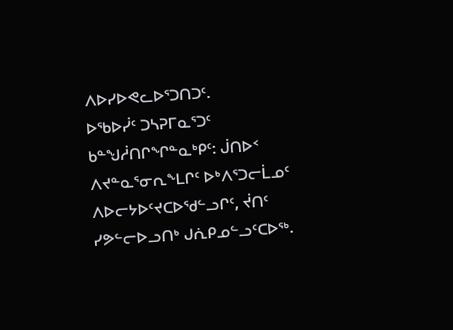ᐱᐅᓯᐅᕙᓚᐅᕐᑐᑎᑐᑦ.
ᐅᖃᐅᓰᑦ ᑐᓴᕈᒥᓇᕐᑐᑦ ᑲᓐᖑᓲᑎᒋᖏᓐᓇᒃᑭᑦ: ᒎᑎᐅᑉ ᐱᔪᓐᓇᕐᓂᕆᖕᒪᒋᑦ ᐅᒃᐱᕐᑐᓕᒫᓄᑦ ᐱᐅᓕᔭᐅᑦᔪᑕᐅᖁᓪᓗᒋᑦ, ᔫᑎᑦ ᓯᕗᓪᓕᐅᓗᑎᒃ ᒍᕇᑭᓄᓪᓗᑦᑕᐅᖅ.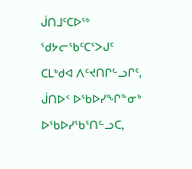ᒎᑎᒧᑦᑕᐅᖅ ᖁᔭᓕᖃᑦᑕᕐᐳᒍᑦ ᑕᒪᒃᑯᐊ ᐱᑦᔪᑎᒋᓪᓗᒋᑦ, ᒎᑎᐅᑉ ᐅᖃᐅᓯᖏᓐᓂᒃ ᐅᖃᐅᓯᖃᕐᑎᓪᓗᑕ,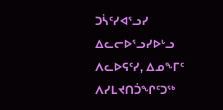ᑐᓵᑦᓯᐊᕐᓗᓯ ᐃᓚᓕᐅᕐᓗᓯᐅᒡᓗ ᐱᓚᐅᕋᑦᓯ, ᐃᓄᖕᒥᑦ ᐱᓯᒪᔪᑎᑑᖏᑦᑐᖅ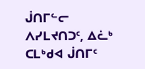ᒎᑎᒥᓪᓕ ᐱᓯᒪᔪᑎᑐᑦ, ᐃᓛᒃ ᑕᒪᒃᑯᐊ ᒎᑎᒥᑦ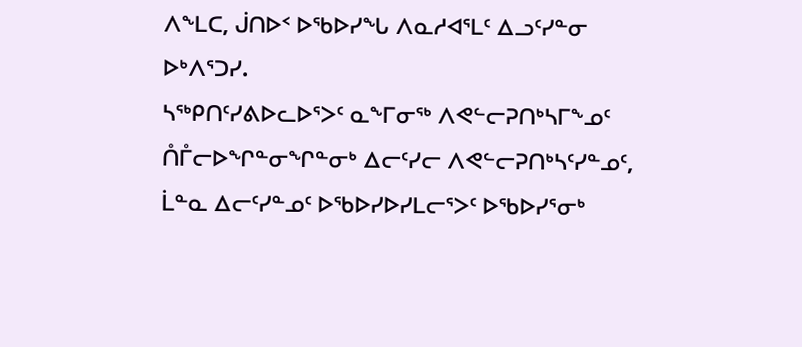ᐱᖕᒪᑕ, ᒎᑎᐅᑉ ᐅᖃᐅᓯᖓ ᐱᓇᓱᐊᕐᒪᑦ ᐃᓗᑦᓯᓐᓂ ᐅᒃᐱᕐᑐᓯ.
ᓴᖅᑭᑎᑦᓯᕕᐅᓚᐅᕐᐳᑦ ᓇᖕᒥᓂᖅ ᐱᕙᓪᓕᕈᑎᒃᓴᒥᖕᓄᑦ ᑍᒤᓕᐅᖏᓐᓂᖏᓐᓂᒃ ᐃᓕᑦᓯᓕ ᐱᕙᓪᓕᕈᑎᒃᓴᑦᓯᓐᓄᑦ, ᒫᓐᓇ ᐃᓕᑦᓯᓐᓄᑦ ᐅᖃᐅᓯᐅᓯᒪᓕᕐᐳᑦ ᐅᖃᐅᓯᕐᓂᒃ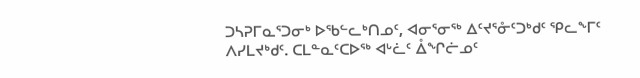ᑐᓴᕈᒥᓇᕐᑐᓂᒃ ᐅᖃᓪᓚᒃᑎᓄᑦ, ᐊᓂᕐᓂᖅ ᐃᑦᔪᕐᓁᑦᑐᒃᑯᑦ ᕿᓚᖕᒥᑦ ᐱᓯᒪᔪᒃᑯᑦ. ᑕᒪᓐᓇᑦᑕᐅᖅ ᐊᒡᓛᑦ ᐂᖏᓖᓄᑦ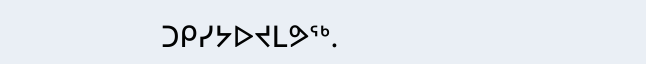ᑐᑭᓯᔭᐅᔪᒪᕗᖅ.